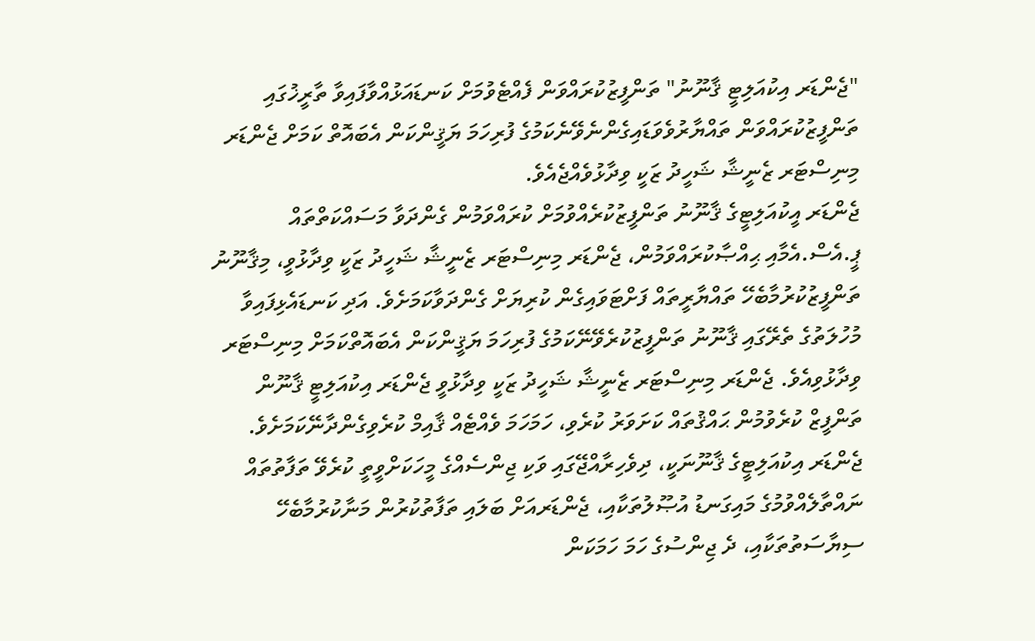"ޖެންޑަރ އިކުއަލިޓީ ޤާނޫނު" ތަންފީޒުކުރައްވަން ފެއްޓެވުމަށް ކަނޑައަޅުއްވާފައިވާ ތާރީޚުގައި ތަންފީޒުކުރައްވަން ތައްޔާރުވެވަޑައިގެންނެވޭނެކަމުގެ ފުރިހަމަ ޔަޤީންކަން އެބައޮތް ކަމަށް ޖެންޑަރ މިނިސްޓަރ ޒެނީޝާ ޝަހީދު ޒަކީ ވިދާޅުވެއްޖެއެވެ.
ޖެންޑަރ އީކުއަލިޓީގެ ޤާނޫނު ތަންފީޒުކުރެއްވުމަށް ކުރައްވަމުން ގެންދަވާ މަސައްކަތްތައް ޕީ.އެސް.އެމާއި ޙިއްޞާކުރައްވަމުން، ޖެންޑަރ މިނިސްޓަރ ޒެނީޝާ ޝަހީދު ޒަކީ ވިދާޅުވީ، މިޤާނޫނު ތަންފީޒުކުރުމާބެހޭ ތައްޔާރީތައް ފަށްޓަވައިގެން ކުރިޔަށް ގެންދަވާކަމަށެވެ. އަދި ކަނޑައެޅިފައިވާ މުހުލަތުގެ ތެރޭގައި ޤާނޫނު ތަންފީޒުކުރެވޭނޭކަމުގެ ފުރިހަމަ ޔަޤީންކަން އެބައޮތްކަމަށް މިނިސްޓަރ ވިދާޅުވިއެވެ. ޖެންޑަރ މިނިސްޓަރ ޒެނީޝާ ޝަހީދު ޒަކީ ވިދާޅުވީ ޖެންޑަރ އިކުއަލިޓީ ޤާނޫން ތަންފީޒް ކުރެވުމުން ޙައްޤުތައް ކަށަވަރު ކުރެވި، ހަމަހަމަ ވެއްޓެއް ޤާއިމް ކުރެވިގެންދާނޭކަމަށެވެ.
ޖެންޑަރ އިކުއަލިޓީގެ ޤާނޫނަކީ، ދިވެހިރާއްޖޭގައި ވަކި ޖިންސެއްގެ މީހަކަށްވީތީ ކުރެވޭ ތަފާތުތައް ނައްތާލެއްވުމުގެ މައިގަނޑު އުޞޫލުތަކާއި، ޖެންޑަރއަށް ބަލައި ތަފާތުކުރުން މަނާކުރުމާބެހޭ ސިޔާސަތުތަކާއި، ދެ ޖިންސުގެ ހަމަ ހަމަކަން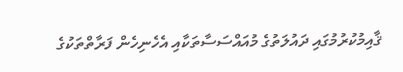ޤާއިމުކުރުމުގައި ދައުލަތުގެ މުއައްސަސާތަކާއި އެހެނިހެން ފަރާތްތަކުގެ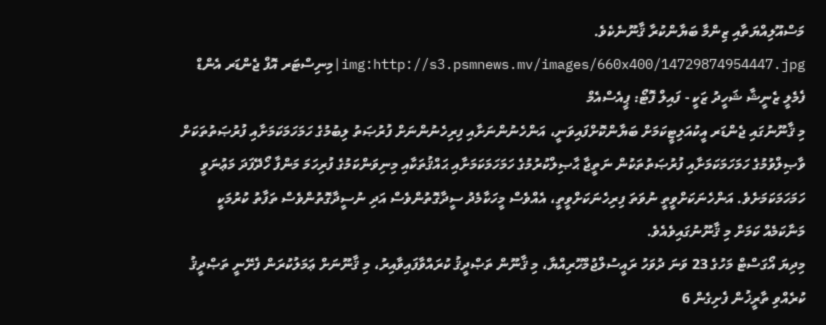މަސްއޫލިއްޔަތާއި ޒިންމާ ބަޔާންކުރާ ޤާނޫނެކެވެ.
img:http://s3.psmnews.mv/images/660x400/14729874954447.jpg|މިނިސްޓަރ އޮފް ޖެންޑަރ އެންޑް ފެމެލީ ޒެނީޝާ ޝަހީދު ޒަކީ - ފައިލް ފޮޓޯ: ޕީއެސްއެމް
މި ޤާނޫނުގައި ޖެންޑަރ އީކުއަލިޓީކަމަށް ބަޔާންކޮށްފައިވަނީ، އަންހެނުންނަށާއި ފިރިހެނުންނަށް ފުރުޞަތު ލިބުމުގެ ހަމަހަމަކަމަށާއި ފުރުޞަތުތަކަށް ވާޞިލްވުމުގެ ހަމަހަމަކަމަށާއި ފުރުޞަތުތަކުން ނަތީޖާ ޙާޞިލްކުރުމުގެ ހަމަހަމަކަމަށާއި ޙައްޤުތަކާއި މިނިވަންކަމުގެ ފުރިހަމަ މަންފާ ހޯދޭފަދަ މަޢުނަވީ ހަމަހަމަކަމަށެވެ. އަންހެނަކަށްވީތީ ނުވަތަ ފިރިހެނަކަށްވީތީ، އެއްވެސް މީހަކާމެދު ސީދާގޮތުންވެސް އަދި ނުސީދާގޮތުންވެސް ތަފާތު ކުރުމަކީ މަނާކަމެއް ކަމަށް މި ޤާނޫނުގައިވެއެވެ.
މިދިޔަ އޯގަސްޓް މަހުގެ 23 ވަނަ ދުވަހު ރައީސުލްޖުމްހޫރިއްޔާ، މި ޤާނޫން ތަޞްދީޤު ކުރައްވާފައިވާއިރު، މި ޤާނޫނަށް ޢަމަލުކުރަން ފެށޭނީ ތަޞްދީޤު ކުރެއްވި ތާރީޚުން ފެށިގެން 6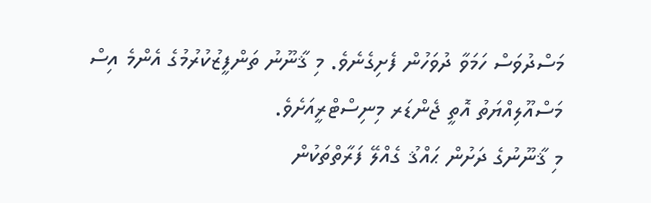މަސްދުވަސް ހަމަވާ ދުވަހުން ފެށިގެނެވެ. މި ޤާނޫނު ތަންފީޒުކުރުމުގެ އެންމެ އިސް މަސްއޫލިއްޔަތު އޮތީ ޖެންޑަރ މިނިސްޓްރީއަށެވެ.
މި ޤާނޫނުގެ ދަށުން ޙައްޤު ގެއްލޭ ފަރާތްތަކުން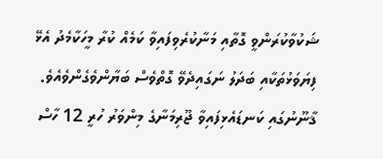ޝަކުވާކުރަންވީ ގޮތާއި މަނާކުރެވިފައިވާ ކަމެއް ކުރާ މީހަކާމެދު އެޅޭ ފިޔަވަޅުތަކާއި ބަދަލު ނަގައިދެވޭ ގޮތްވެސް ބަޔާންވެގެންވެއެވެ. ޤާނޫނުގައި ކަނޑައެޅިފައިވާ ޖޫރިމަނާގެ މިންވަރު ހުރީ 12 ހާސް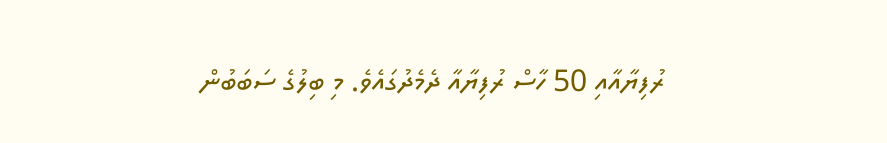ރުފިޔާއާއި 50 ހާސް ރުފިޔާއާ ދެމެދުގައެވެ. މި ބިލުގެ ސަބަބުން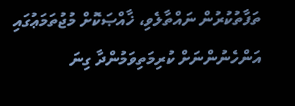ތަފާތުކުރުން ނައްތާލެވި، ޚާއްޞަކޮށް މުޖުތަމަޢުގައި އަންހެނުންނަށް ކުރިމަތިވަމުންދާ ގިނަ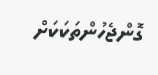ގޮންޖެހުންތަކަކަށް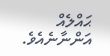ޙައްލެއް އަންނާނެއެވެ.